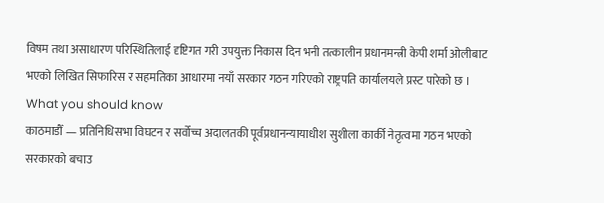विषम तथा असाधारण परिस्थितिलाई दृष्टिगत गरी उपयुक्त निकास दिन भनी तत्कालीन प्रधानमन्त्री केपी शर्मा ओलीबाट भएको लिखित सिफारिस र सहमतिका आधारमा नयाँ सरकार गठन गरिएको राष्ट्रपति कार्यालयले प्रस्ट पारेको छ ।
What you should know
काठमाडौँ — प्रतिनिधिसभा विघटन र सर्वोच्च अदालतकी पूर्वप्रधानन्यायाधीश सुशीला कार्की नेतृत्वमा गठन भएको सरकारको बचाउ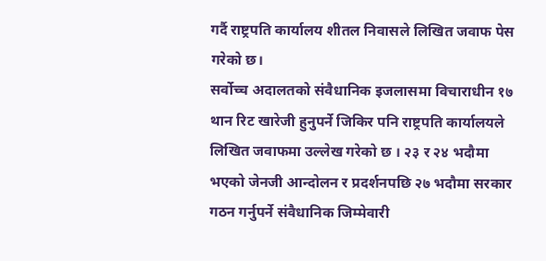गर्दै राष्ट्रपति कार्यालय शीतल निवासले लिखित जवाफ पेस गरेको छ।
सर्वोच्च अदालतको संवैधानिक इजलासमा विचाराधीन १७ थान रिट खारेजी हुनुपर्ने जिकिर पनि राष्ट्रपति कार्यालयले लिखित जवाफमा उल्लेख गरेको छ । २३ र २४ भदौमा भएको जेनजी आन्दोलन र प्रदर्शनपछि २७ भदौमा सरकार गठन गर्नुपर्ने संवैधानिक जिम्मेवारी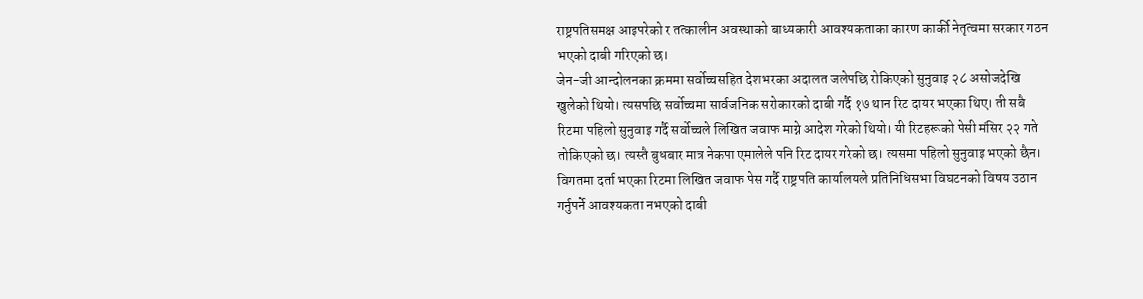राष्ट्रपतिसमक्ष आइपरेको र तत्कालीन अवस्थाको बाध्यकारी आवश्यकताका कारण कार्की नेतृत्वमा सरकार गठन भएको दाबी गरिएको छ।
जेन-जी आन्दोलनका क्रममा सर्वोच्चसहित देशभरका अदालत जलेपछि रोकिएको सुनुवाइ २८ असोजदेखि खुलेको थियो। त्यसपछि सर्वोच्चमा सार्वजनिक सरोकारको दाबी गर्दै १७ थान रिट दायर भएका थिए। ती सबै रिटमा पहिलो सुनुवाइ गर्दै सर्वोच्चले लिखित जवाफ माग्ने आदेश गरेको थियो। यी रिटहरूको पेसी मंसिर २२ गते तोकिएको छ। त्यस्तै बुधबार मात्र नेकपा एमालेले पनि रिट दायर गरेको छ। त्यसमा पहिलो सुनुवाइ भएको छैन।
विगतमा दर्ता भएका रिटमा लिखित जवाफ पेस गर्दै राष्ट्रपति कार्यालयले प्रतिनिधिसभा विघटनको विषय उठान गर्नुपर्ने आवश्यकता नभएको दाबी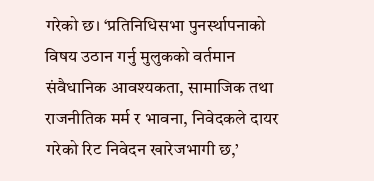गरेको छ। ‘प्रतिनिधिसभा पुनर्स्थापनाको विषय उठान गर्नु मुलुकको वर्तमान संवैधानिक आवश्यकता, सामाजिक तथा राजनीतिक मर्म र भावना, निवेदकले दायर गरेको रिट निवेदन खारेजभागी छ,’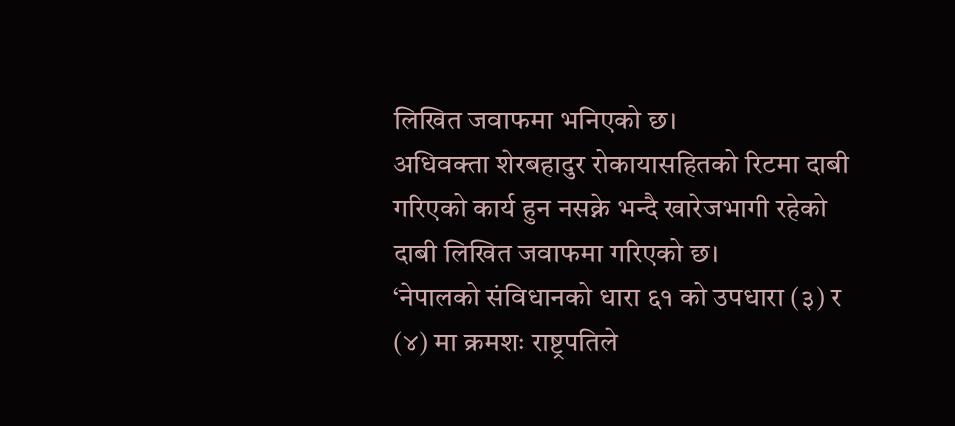लिखित जवाफमा भनिएको छ।
अधिवक्ता शेरबहादुर रोकायासहितको रिटमा दाबी गरिएको कार्य हुन नसक्ने भन्दै खारेजभागी रहेको दाबी लिखित जवाफमा गरिएको छ।
‘नेपालको संविधानको धारा ६१ को उपधारा (३) र (४) मा क्रमशः राष्ट्रपतिले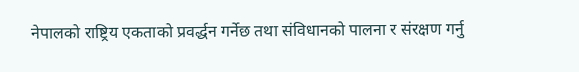नेपालको राष्ट्रिय एकताको प्रवर्द्धन गर्नेछ तथा संविधानको पालना र संरक्षण गर्नु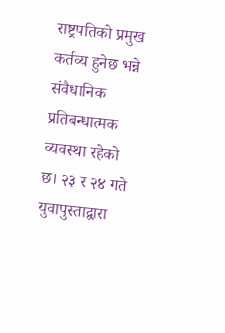राष्ट्रपतिको प्रमुख कर्तव्य हुनेछ भन्ने संवैधानिक प्रतिबन्धात्मक व्यवस्था रहेको छ। २३ र २४ गते युवापुस्ताद्वारा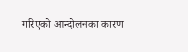गरिएको आन्दोलनका कारण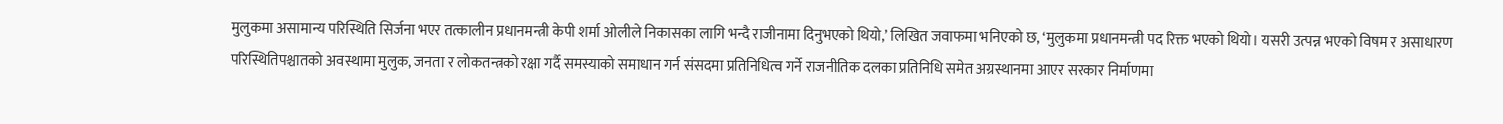मुलुकमा असामान्य परिस्थिति सिर्जना भएर तत्कालीन प्रधानमन्त्री केपी शर्मा ओलीले निकासका लागि भन्दै राजीनामा दिनुभएको थियो,’ लिखित जवाफमा भनिएको छ, ‘मुलुकमा प्रधानमन्त्री पद रिक्त भएको थियो। यसरी उत्पन्न भएको विषम र असाधारण परिस्थितिपश्चातको अवस्थामा मुलुक, जनता र लोकतन्त्रको रक्षा गर्दै समस्याको समाधान गर्न संसदमा प्रतिनिधित्व गर्ने राजनीतिक दलका प्रतिनिधि समेत अग्रस्थानमा आएर सरकार निर्माणमा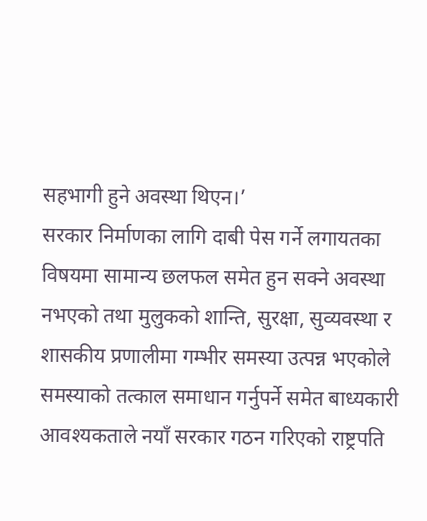सहभागी हुने अवस्था थिएन।’
सरकार निर्माणका लागि दाबी पेस गर्ने लगायतका विषयमा सामान्य छलफल समेत हुन सक्ने अवस्था नभएको तथा मुलुकको शान्ति, सुरक्षा, सुव्यवस्था र शासकीय प्रणालीमा गम्भीर समस्या उत्पन्न भएकोले समस्याको तत्काल समाधान गर्नुपर्ने समेत बाध्यकारी आवश्यकताले नयाँ सरकार गठन गरिएको राष्ट्रपति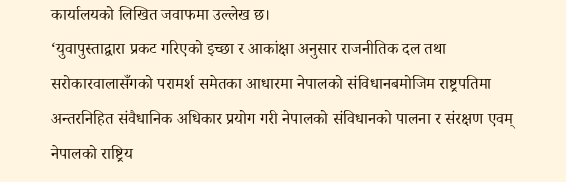कार्यालयको लिखित जवाफमा उल्लेख छ।
‘युवापुस्ताद्वारा प्रकट गरिएको इच्छा र आकांक्षा अनुसार राजनीतिक दल तथा सरोकारवालासँगको परामर्श समेतका आधारमा नेपालको संविधानबमोजिम राष्ट्रपतिमा अन्तरनिहित संवैधानिक अधिकार प्रयोग गरी नेपालको संविधानको पालना र संरक्षण एवम् नेपालको राष्ट्रिय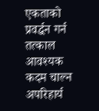एकताको प्रवर्द्धन गर्न तत्काल आवश्यक कदम चाल्न अपरिहार्य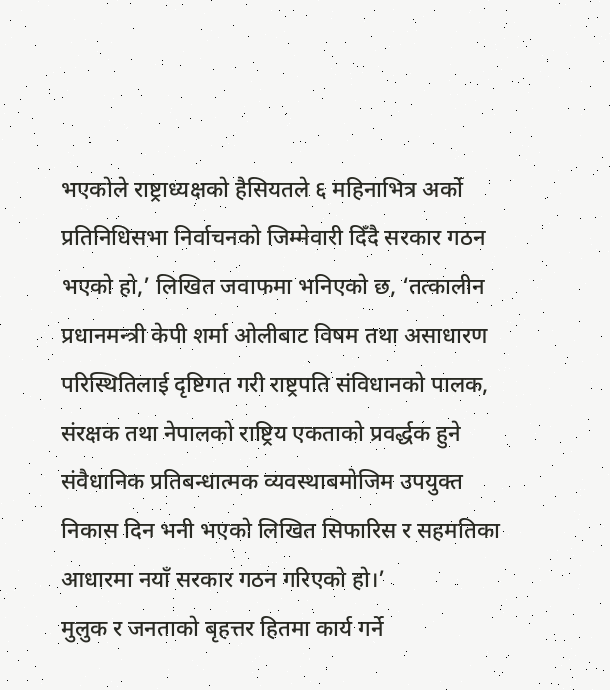भएकोले राष्ट्राध्यक्षको हैसियतले ६ महिनाभित्र अर्को प्रतिनिधिसभा निर्वाचनको जिम्मेवारी दिँदै सरकार गठन भएको हो,’ लिखित जवाफमा भनिएको छ, ‘तत्कालीन प्रधानमन्त्री केपी शर्मा ओलीबाट विषम तथा असाधारण परिस्थितिलाई दृष्टिगत गरी राष्ट्रपति संविधानको पालक, संरक्षक तथा नेपालको राष्ट्रिय एकताको प्रवर्द्धक हुने संवैधानिक प्रतिबन्धात्मक व्यवस्थाबमोजिम उपयुक्त निकास दिन भनी भएको लिखित सिफारिस र सहमतिका आधारमा नयाँ सरकार गठन गरिएको हो।’
मुलुक र जनताको बृहत्तर हितमा कार्य गर्ने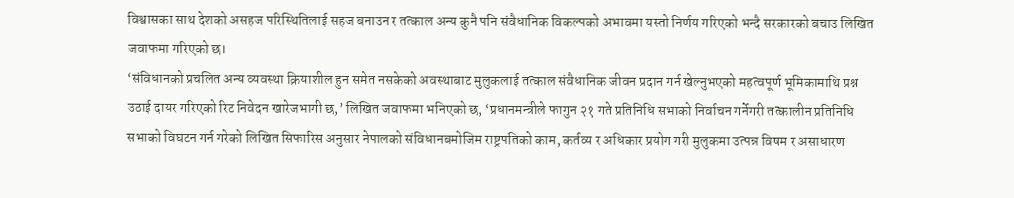विश्वासका साथ देशको असहज परिस्थितिलाई सहज बनाउन र तत्काल अन्य कुनै पनि संवैधानिक विकल्पको अभावमा यस्तो निर्णय गरिएको भन्दै सरकारको बचाउ लिखित जवाफमा गरिएको छ।
‘संविधानको प्रचलित अन्य व्यवस्था क्रियाशील हुन समेत नसकेको अवस्थाबाट मुलुकलाई तत्काल संवैधानिक जीवन प्रदान गर्न खेल्नुभएको महत्वपूर्ण भूमिकामाथि प्रश्न उठाई दायर गरिएको रिट निवेदन खारेजभागी छ,’ लिखित जवाफमा भनिएको छ, ‘प्रधानमन्त्रीले फागुन २१ गते प्रतिनिधि सभाको निर्वाचन गर्नेगरी तत्कालीन प्रतिनिधि सभाको विघटन गर्न गरेको लिखित सिफारिस अनुसार नेपालको संविधानबमोजिम राष्ट्रपतिको काम, कर्तव्य र अधिकार प्रयोग गरी मुलुकमा उत्पन्न विषम र असाधारण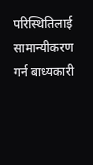परिस्थितिलाई सामान्यीकरण गर्न बाध्यकारी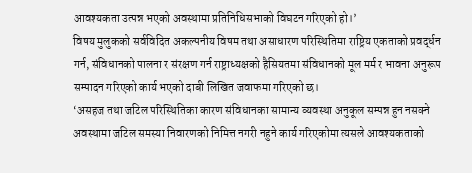आवश्यकता उत्पन्न भएको अवस्थामा प्रतिनिधिसभाको विघटन गरिएको हो।’
विषय मुलुकको सर्वविदित अकल्पनीय विषम तथा असाधारण परिस्थितिमा राष्ट्रिय एकताको प्रवर्द्धन गर्न, संविधानको पालना र संरक्षण गर्न राष्ट्राध्यक्षको हैसियतमा संविधानको मूल मर्म र भावना अनुरूप सम्पादन गरिएको कार्य भएको दाबी लिखित जवाफमा गरिएको छ।
‘असहज तथा जटिल परिस्थितिका कारण संविधानका सामान्य व्यवस्था अनुकूल सम्पन्न हुन नसक्ने अवस्थामा जटिल समस्या निवारणको निमित्त नगरी नहुने कार्य गरिएकोमा त्यसले आवश्यकताको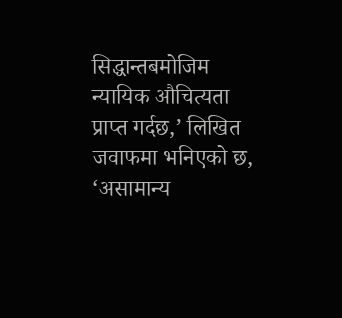सिद्धान्तबमोजिम न्यायिक औचित्यता प्राप्त गर्दछ,’ लिखित जवाफमा भनिएको छ, ‘असामान्य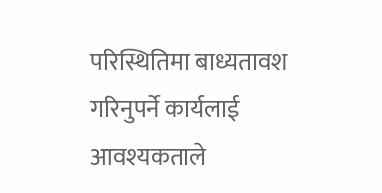परिस्थितिमा बाध्यतावश गरिनुपर्ने कार्यलाई आवश्यकताले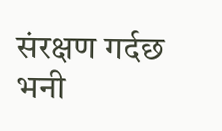संरक्षण गर्दछ भनी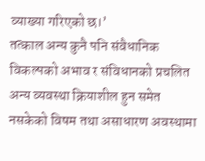व्याख्या गरिएको छ।’
तत्काल अन्य कुनै पनि संवैधानिक विकल्पको अभाव र संविधानको प्रचलित अन्य व्यवस्था क्रियाशील हुन समेत नसकेको विषम तथा असाधारण अवस्थामा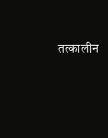तत्कालीन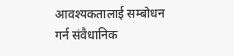आवश्यकतालाई सम्बोधन गर्न संवैधानिक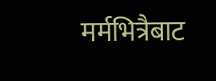मर्मभित्रैबाट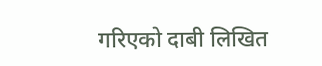गरिएको दाबी लिखित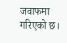जवाफमा गरिएको छ।